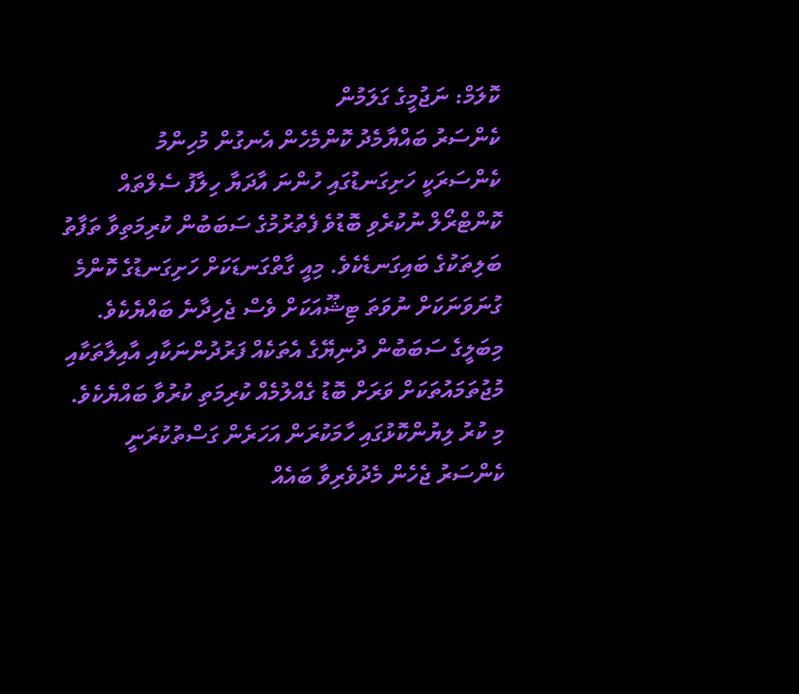ކޮލަމް: ނަޖުމީގެ ގަލަމުން
ކެންސަރު ބައްޔާމެދު ކޮންމެހެން އެނގުން މުހިންމު
ކެންސަރަކީ ހަށިގަނޑުގައި ހުންނަ އާދަޔާ ހިލާފު ސެލްތައް ކޮންޓްރޯލް ނުކުރެވި ބޮޑުވެ ފެތުރުމުގެ ސަބަބުން ކުރިމަތިވާ ތަފާތު ބަލިތަކުގެ ބައިގަނޑެކެވެ. މިއީ ގާތްގަނޑަކަށް ހަށިގަނޑުގެ ކޮންމެ ގުނަވަނަކަށް ނުވަތަ ޓިޝޫއަކަށް ވެސް ޖެހިދާނެ ބައްޔެކެވެ. މިބަލީގެ ސަބަބުން ދުނިޔޭގެ އެތަކެއް ފަރުދުންނަކާއި އާއިލާތަކާއި މުޖުތަމައުތަކަށް ވަރަށް ބޮޑު ގެއްލުމެއް ކުރިމަތި ކުރުވާ ބައްޔެކެވެ.
މި ކުރު ލިޔުންކޮޅުގައި ހާމަކުރަން އަހަރެން ގަސްތުކުރަނީ ކެންސަރު ޖެހެން މެދުވެރިވާ ބައެއް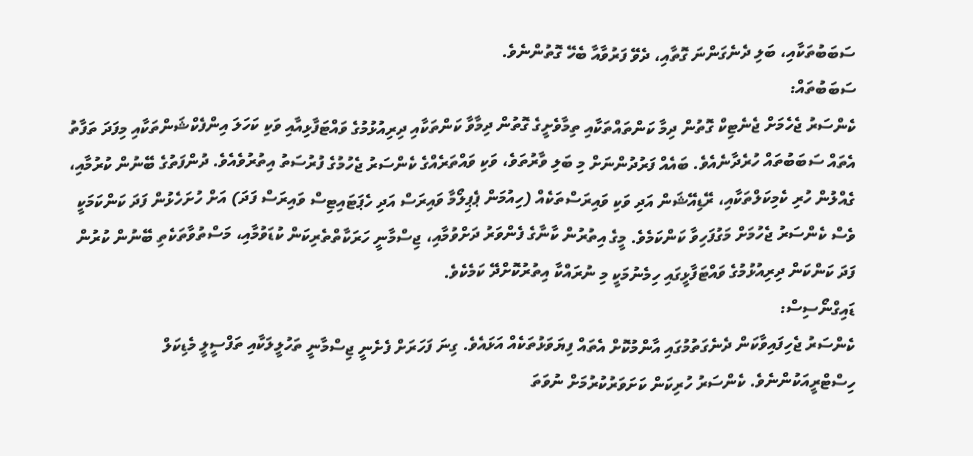ސަބަބުތަކާއި، ބަލި ދެނެގަންނަ ގޮތާއި، ދެވޭ ފަރުވާއާ ބެހޭ ގޮތުންނެވެ.
ސަބަބުތައް:
ކެންސަރު ޖެހެމަށް ޖެނެޓިކް ގޮތުން ދިމާ ކަންތައްތަކާއި ތިމާވެށީގެ ގޮތުން ދިމާވާ ކަންތަކާއި ދިރިއުޅުމުގެ ވައްޓަފާޅިއާއި ވަކި ކަހަލަ އިންފެކްޝަންތަކާއި މިފަދަ ތަފާތު އެތައް ސަބަބުތައް ހުރެދާނެއެވެ. ބައެއް ފަރުދުންނަށް މި ބަލި ވާރުތަވެ، ވަކި ވައްތަރެއްގެ ކެންސަރު ޖެހުމުގެ ފުރުސަތު އިތުރުވެއެވެ. ދުންފަތުގެ ބޭނުން ކުރުމާއި، ގެއްލުން ހުރި ކެމިކަލްތަކާއި، ރޭޑިއޭޝަން އަދި ވަކި ވައިރަސްތަކެއް (ހިއުމަން ޕެޕިލޯމާ ވައިރަސް އަދި ހެޕަޓައިޓިސް ވައިރަސް ފަދަ) އަށް ހުށަހެޅުން ފަދަ ކަންކަމަކީ ވެސް ކެންސަރު ޖެހުމަށް މަގުފަހިވާ ކަންކަމެވެ. މީގެ އިތުރުން ކާނާގެ ފެންވަރު ދަށްވުމާއި، ޖިސްމާނީ ހަރަކާތްތެރިކަން ކުޑަވުމާއި، މަސްތުވާތަކެތި ބޭނުން ކުރުން ފަދަ ކަންކަން ދިރިއުޅުމުގެ ވައްޓަފާޅީގައި ހިމެނުމަކީ މި ނުރައްކާ އިތުރުކޮށްދޭ ކަމެކެވެ.
ޑައިގްނޯސިސް:
ކެންސަރު ޖެހިފައިވާކަން ދެނެގަތުމުގައި އާންމުކޮށް އެތައް ފިޔަވަޅުތަކެއް އަޅައެވެ. ގިނަ ފަހަރަށް ފެށެނީ ޖިސްމާނީ ތަހުލީލަކާއި ތަފްސީލީ މެޑިކަލް ހިސްޓްރީއަކުންނެވެ. ކެންސަރު ހުރިކަން ކަށަވަރުކުރުމަށް ނުވަތަ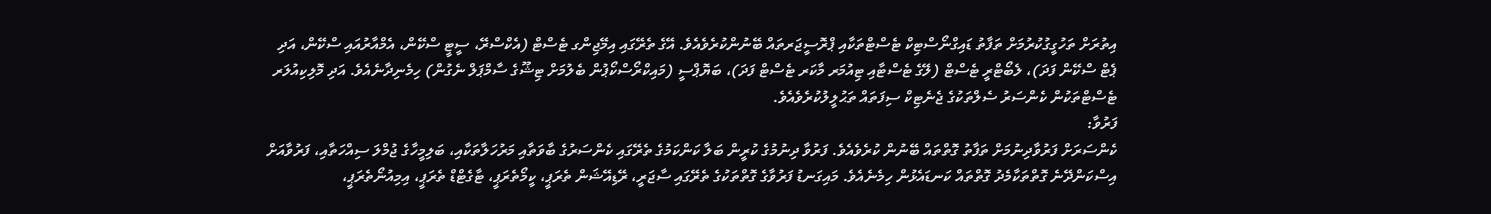އިތުރަށް ތަހުގީގުކުރުމަށް ތަފާތު ޑައިގްނޯސްޓިކް ޓެސްޓްތަކާއި ޕްރޮސީޖަރތައް ބޭނުންކުރެވެއެވެ. އޭގެ ތެރޭގައި އިމޭޖިންގ ޓެސްޓް (އެކްސްރޭ، ސީޓީ ސްކޭން، އެމްއާރުއައި ސްކޭން، އަދި ޕެޓް ސްކޭން ފަދަ)، ލެބޯޓްރީ ޓެސްޓް (ލޭގެ ޓެސްޓާއި ޓިއުމަރ މާކަރ ޓެސްޓް ފަދަ)، ބަޔޮޕްސީ (މައިކްރޯސްކޯޕުން ބެލުމަށް ޓިޝޫގެ ސާމްޕަލް ނެގުން) ހިމެނިދާނެއެވެ. އަދި މޮލިކިއުލަރ ޓެސްޓްތަކުން ކެންސަރު ސެލްތަކުގެ ޖެނެޓިކް ސިފަތައް ތަޙުލީލުކުރެވެއެވެ.
ފަރުވާ:
ކެންސަރަށް ފަރުވާދިނުމަށް ތަފާތު ގޮތްތައް ބޭނުން ކުރެވެއެވެ. ފަރުވާ ދިނުމުގެ ކުރީން ބަލާ ކަންކަމުގެ ތެރޭގައި ކެންސަރުގެ ބާވަތާއި މަރުހަލާތަކާއި، ބަލިމީހާގެ ޖުމްލަ ސިއްހަތާއި، ފަރުވާއަށް އިސްކަންދޭނެ ގޮތްތަކާމެދު ގޮތްތައް ކަނޑައެޅުން ހިމެނެއެވެ. މައިގަނޑު ފަރުވާގެ ގޮތްތަކުގެ ތެރޭގައި ސާޖަރީ، ރޭޑިއޭޝަން ތެރަޕީ، ކީމޯތެރަޕީ، ޓާގެޓްޑް ތެރަޕީ، އިމިއުނޯތެރަޕީ،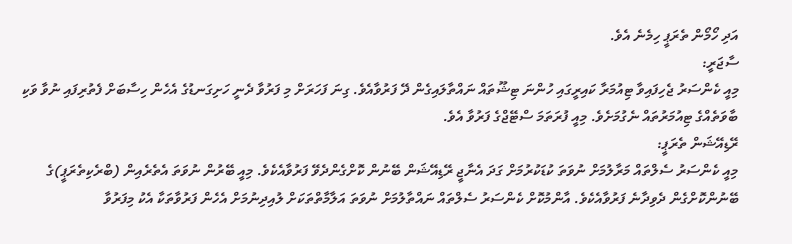އަދި ހޯމޯން ތެރަޕީ ހިމެނެ އެވެ.
ސާޖަރީ:
މިއީ ކެންސަރު ޖެހިފައިވާ ޓިއުމަރާ ކައިރީގައި ހުންނަ ޓިޝޫތައް ނައްތާލައިގެން ދޭ ފަރުވާއެވެ. ގިނަ ފަހަރަށް މި ފަރުވާ ދެނީ ހަށިގަނޑުގެ އެހެން ހިސާބަށް ފެތުރިފައި ނުވާ ވަކި ބާވަތެއްގެ ޓިއުމަރުތައް ނެގުމަށެވެ. މިއީ ފުރަތަމަ ސްޓޭޖްގެ ފަރުވާ އެވެ.
ރޭޑިއޭޝަން ތެރަޕީ:
މިއީ ކެންސަރު ސެލްތައް މަރާލުމަށް ނުވަތަ ކުޑަކުރުމަށް ގަދަ އެނާޖީ ރޭޑިއޭޝަން ބޭނުން ކޮށްގެންދެވޭ ފަރުވާއެކެވެ. މިއީ ބޭރުން ނުވަތަ އެތެރެއިން (ބްރެކިތެރަޕީ)ގެ ބޭނުންކޮށްގެން ދެވިދާނެ ފަރުވާއެކެވެ. އާންމުކޮށް ކެންސަރު ސެލްތައް ނައްތާލުމަށް ނުވަތަ އަލާމާތްތަކަށް ލުއިދިނުމަށް އެހެން ފަރުވާތަކާ އެކު މިފަރުވާ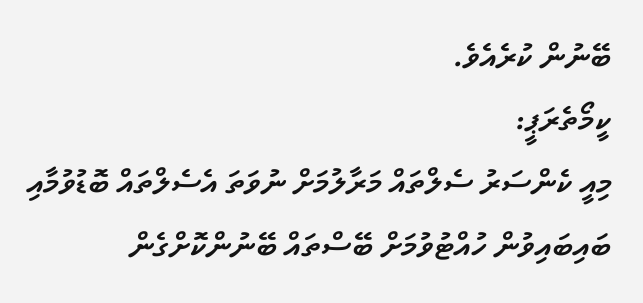ބޭނުން ކުރެއެވެ.
ކީމޯތެރަޕީ:
މިއީ ކެންސަރު ސެލްތައް މަރާލުމަށް ނުވަތަ އެސެލްތައް ބޮޑުވުމާއި ބައިބައިވުން ހުއްޓުވުމަށް ބޭސްތައް ބޭނުންކޮށްގެން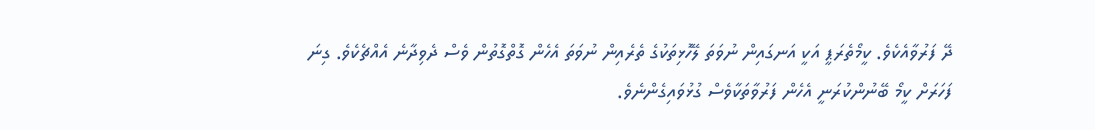ދޭ ފަރުވާއެކެވެ. ކީމޯތެރަޕީ އަކީ އަނގައިން ނުވަތަ ލޭހޮޅިތަކުގެ ތެރެއިން ނުވަތަ އެހެން ގޮތްގޮތުން ވެސް ދެވިދާނެ އެއްޗެކެވެ. ގިނަ ފަހަރަށް ކީމޯ ބޭނުންކުރަނީ އެހެން ފަރުވާތަކާވެސް ގުޅުވައިގެންނެވެ.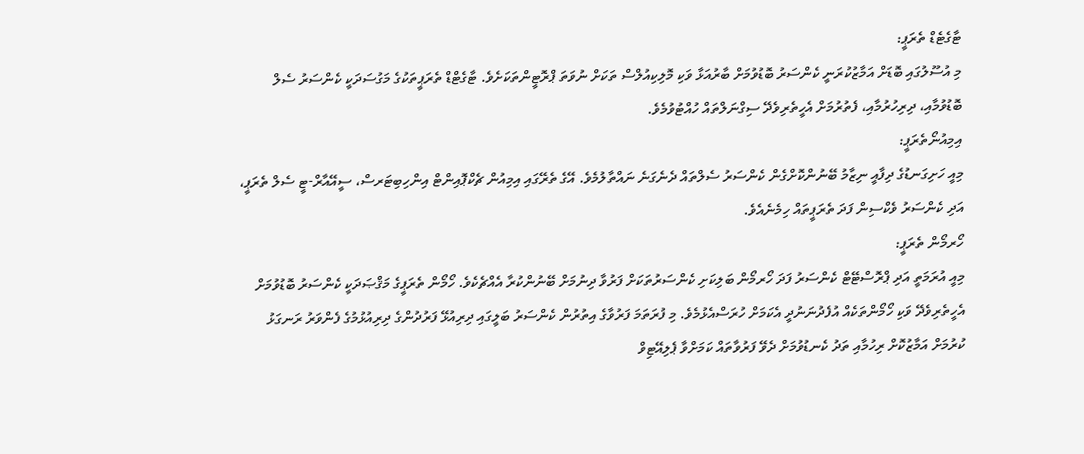ޓާގެޓެޑް ތެރަޕީ:
މި އުސޫލުގައި ބޮޑަށް އަމާޒުކުރަނީ ކެންސަރު ބޮޑުވުމަށް ބާރުއަޅާ ވަކި މޮލިކިއުލްސް ތަކަށް ނުވަތަ ޕްރޮޓީންތަކަށެވެ. ޓާގެޓްޑް ތެރަޕީތަކުގެ މަގުސަދަކީ ކެންސަރު ސެލް ބޮޑުވުމާއި، ދިރިހުރުމާއި، ފެތުރުމަށް އެހީތެރިވެދޭ ސިގްނަލްތައް ހުއްޓުވުމެވެ.
އިމިއުނޯތެރަޕީ:
މިއީ ހަށިގަނޑުގެ ދިފާއީ ނިޒާމު ބޭނުންކޮށްގެން ކެންސަރު ސެލްތައް ދެނެގަނެ ނައްތާލުމެވެ. އޭގެ ތެރޭގައި އިމިއުން ޗެކްޕޮއިންޓް އިންހިބިޓަރސް، ސީއޭއާރް-ޓީ ސެލް ތެރަޕީ، އަދި ކެންސަރު ވެކްސިން ފަދަ ތެރަޕީތައް ހިމެނެއެވެ.
ހޯރމޯން ތެރަޕީ:
މިއީ އުރަމަތީ އަދި ޕްރޮސްޓޭޓް ކެންސަރު ފަދަ ހޯރމޯން ބަލިކަށި ކެންސަރުތަކަށް ފަރުވާ ދިނުމަށް ބޭނުންކުރާ އެއްޗެކެވެ. ހޯމޯން ތެރަޕީގެ މަޤްޞަދަކީ ކެންސަރު ބޮޑުވުމަށް އެހީތެރިވެދޭ ވަކި ހޯމޯންތަކެއް އުފެދުނަނުދީ އެކަމަށް ހުރަސްއެޅުމެވެ. މި ފުރަތަމަ ފަރުވާގެ އިތުރުން ކެންސަރު ބަލީގައި ދިރިއުޅޭ ފަރުދުންގެ ދިރިއުޅުމުގެ ފެންވަރު ރަނގަޅު ކުރުމަށް އަމާޒުކޮށް ރިހުމާއި ތަދު ކެނޑުވުމަށް ދެވޭ ފަރުވާތައް ކަމަށްވާ ޕެލިއޭޓިވް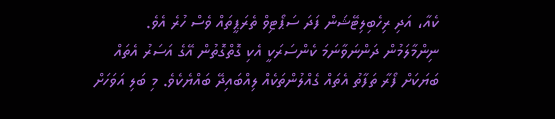ކެއާ، އަދި ރިހެބިލިޓޭޝަން ފަދަ ސަޕޯޓިވް ތެރަޕީތައް ވެސް ހުރެ އެވެ.
ނިންމާލަމުން ދަންނަވާނަމަ ކެންސަރަކީ އެކި ގޮތްގޮތުން އޭގެ އަސަރު އެތައް ބަޔަކަށް ފޯރާ ތަފާތު އެތައް ގެއްލުންތަކެއް ލިއްބައިދޭ ބައްޔެކެވެ. މި ބަލި އަވަހަށް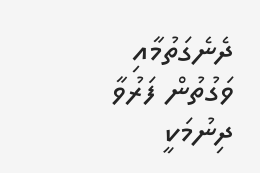ދެނެގަތުމާއި ވަގުތުން ފަރުވާ ދިނުމަކީ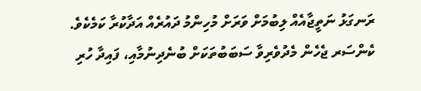ރަނގަޅު ނަތީޖާއެއް ލިބުމަށް ވަރަށް މުހިންމު ދައުރެއް އަދާކުރާ ކަމެކެވެ. ކެންސަރ ޖެހެން މެދުވެރިވާ ސަބަބުތަކަށް ބުނެދިނުމާއި، ފައިދާ ހުރި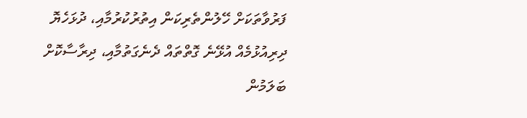ފަރުވާތަކަށް ހޭލުންތެރިކަން އިތުރުކުރުމާއި، ދުޅަހެޔޮ ދިރިއުޅުމެއް އުޅޭނެ ގޮތްތައް ދެނެގަތުމާއި، ދިރާސާކޮށް ބަލަމުން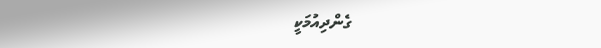ގެންދިއުމަކީ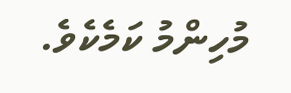މުހިންމު ކަމެކެވެ.